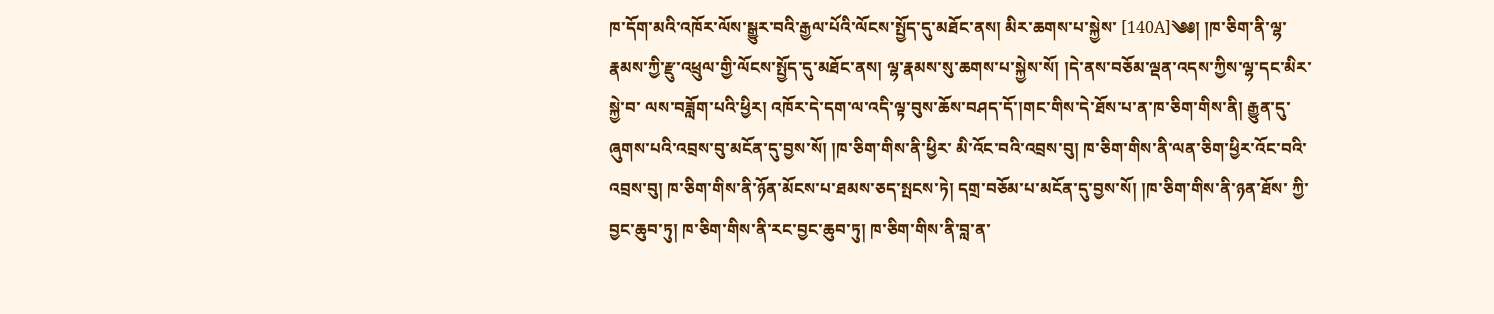ཁ་དོག་མའི་འཁོར་ལོས་སྒྱུར་བའི་རྒྱལ་པོའི་ལོངས་སྤྱོད་དུ་མཐོང་ནས། མིར་ཆགས་པ་སྐྱེས་ [140A]༄༅། །ཁ་ཅིག་ནི་ལྷ་རྣམས་ཀྱི་རྫུ་འཕྲུལ་གྱི་ལོངས་སྤྱོད་དུ་མཐོང་ནས། ལྷ་རྣམས་སུ་ཆགས་པ་སྐྱེས་སོ། །དེ་ནས་བཅོམ་ལྡན་འདས་ཀྱིས་ལྷ་དང་མིར་སྐྱེ་བ་ ལས་བཟློག་པའི་ཕྱིར། འཁོར་དེ་དག་ལ་འདི་ལྟ་བུས་ཆོས་བཤད་དོ་།གང་གིས་དེ་ཐོས་པ་ན་ཁ་ཅིག་གིས་ནི། རྒྱུན་དུ་ཞུགས་པའི་འབྲས་བུ་མངོན་དུ་བྱས་སོ། །ཁ་ཅིག་གིས་ནི་ཕྱིར་ མི་འོང་བའི་འབྲས་བུ། ཁ་ཅིག་གིས་ནི་ལན་ཅིག་ཕྱིར་འོང་བའི་འབྲས་བུ། ཁ་ཅིག་གིས་ནི་ཉོན་མོངས་པ་ཐམས་ཅད་སྤངས་ཏེ། དགྲ་བཅོམ་པ་མངོན་དུ་བྱས་སོ། །ཁ་ཅིག་གིས་ནི་ཉན་ཐོས་ ཀྱི་བྱང་ཆུབ་ཏུ། ཁ་ཅིག་གིས་ནི་རང་བྱང་ཆུབ་ཏུ། ཁ་ཅིག་གིས་ནི་བླ་ན་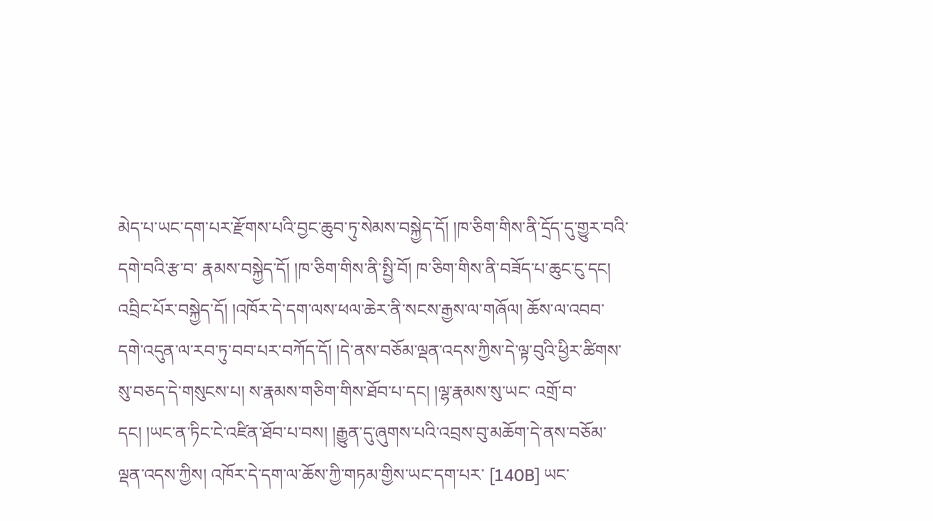མེད་པ་ཡང་དག་པར་རྫོགས་པའི་བྱང་ཆུབ་ཏུ་སེམས་བསྐྱེད་དོ། །ཁ་ཅིག་གིས་ནི་དྲོད་དུ་གྱུར་བའི་དགེ་བའི་རྩ་བ་ རྣམས་བསྐྱེད་དོ། །ཁ་ཅིག་གིས་ནི་སྤྱི་བོ། ཁ་ཅིག་གིས་ནི་བཟོད་པ་ཆུང་ངུ་དང། འབྲིང་པོར་བསྐྱེད་དོ། །འཁོར་དེ་དག་ལས་ཕལ་ཆེར་ནི་སངས་རྒྱས་ལ་གཞོལ། ཆོས་ལ་འབབ་ དགེ་འདུན་ལ་རབ་ཏུ་བབ་པར་བཀོད་དོ། །དེ་ནས་བཅོམ་ལྡན་འདས་ཀྱིས་དེ་ལྟ་བུའི་ཕྱིར་ཚིགས་སུ་བཅད་དེ་གསུངས་པ། ས་རྣམས་གཅིག་གིས་ཐོབ་པ་དང། །ལྷ་རྣམས་སུ་ཡང་ འགྲོ་བ་དང། །ཡང་ན་ཏིང་ངེ་འཛིན་ཐོབ་པ་བས། །རྒྱུན་དུ་ཞུགས་པའི་འབྲས་བུ་མཆོག་དེ་ནས་བཅོམ་ལྡན་འདས་ཀྱིས། འཁོར་དེ་དག་ལ་ཆོས་ཀྱི་གཏམ་གྱིས་ཡང་དག་པར་ [140B] ཡང་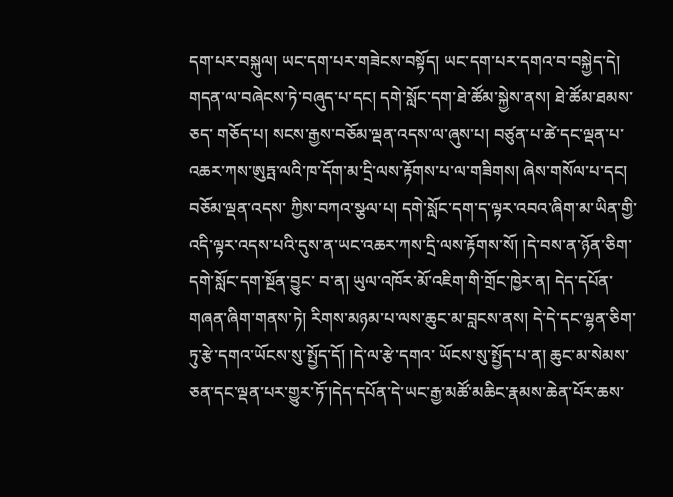དག་པར་བསྐུལ། ཡང་དག་པར་གཟེངས་བསྟོད། ཡང་དག་པར་དགའ་བ་བསྐྱེད་དེ། གདན་ལ་བཞེངས་ཏེ་བཞུད་པ་དང། དགེ་སློང་དག་ཐེ་ཚོམ་སྐྱེས་ནས། ཐེ་ཚོམ་ཐམས་ཅད་ གཅོད་པ། སངས་རྒྱས་བཅོམ་ལྡན་འདས་ལ་ཞུས་པ། བཙུན་པ་ཚེ་དང་ལྡན་པ་འཆར་ཀས་ཨུཏྤ་ལའི་ཁ་དོག་མ་དྲི་ལས་རྟོགས་པ་ལ་གཟིགས། ཞེས་གསོལ་པ་དང། བཅོམ་ལྡན་འདས་ ཀྱིས་བཀའ་སྩལ་པ། དགེ་སློང་དག་ད་ལྟར་འབའ་ཞིག་མ་ཡིན་གྱི་འདི་ལྟར་འདས་པའི་དུས་ན་ཡང་འཆར་ཀས་དྲི་ལས་རྟོགས་སོ། །དེ་བས་ན་ཉོན་ཅིག་དགེ་སློང་དག་སྔོན་བྱུང་ བ་ན། ཡུལ་འཁོར་མོ་འཇིག་གི་གྲོང་ཁྱེར་ན། དེད་དཔོན་གཞན་ཞིག་གནས་ཏེ། རིགས་མཉམ་པ་ལས་ཆུང་མ་བླངས་ནས། དེ་དེ་དང་ལྷན་ཅིག་ཏུ་རྩེ་དགའ་ཡོངས་སུ་སྤྱོད་དོ། །དེ་ལ་རྩེ་དགའ་ ཡོངས་སུ་སྤྱོད་པ་ན། ཆུང་མ་སེམས་ཅན་དང་ལྡན་པར་གྱུར་ཏོ་།དེད་དཔོན་དེ་ཡང་རྒྱ་མཚོ་མཆིང་རྣམས་ཆེན་པོར་ཆས་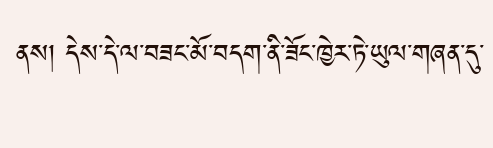ནས། དེས་དེ་ལ་བཟང་མོ་བདག་ནི་ཟོང་ཁྱེར་ཏེ་ཡུལ་གཞན་དུ་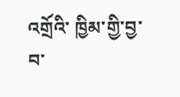འགྲོའི་ ཁྱིམ་གྱི་བྱ་བ་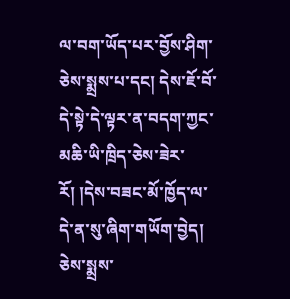ལ་བག་ཡོད་པར་བྱོས་ཤིག་ཅེས་སྨྲས་པ་དང། དེས་ཇོ་བོ་དེ་སྟེ་དེ་ལྟར་ན་བདག་ཀྱང་མཆི་ཡི་ཁྲིད་ཅེས་ཟེར་རོ། །དེས་བཟང་མོ་ཁྱོད་ལ་དེ་ན་སུ་ཞིག་གཡོག་བྱེད། ཅེས་སྨྲས་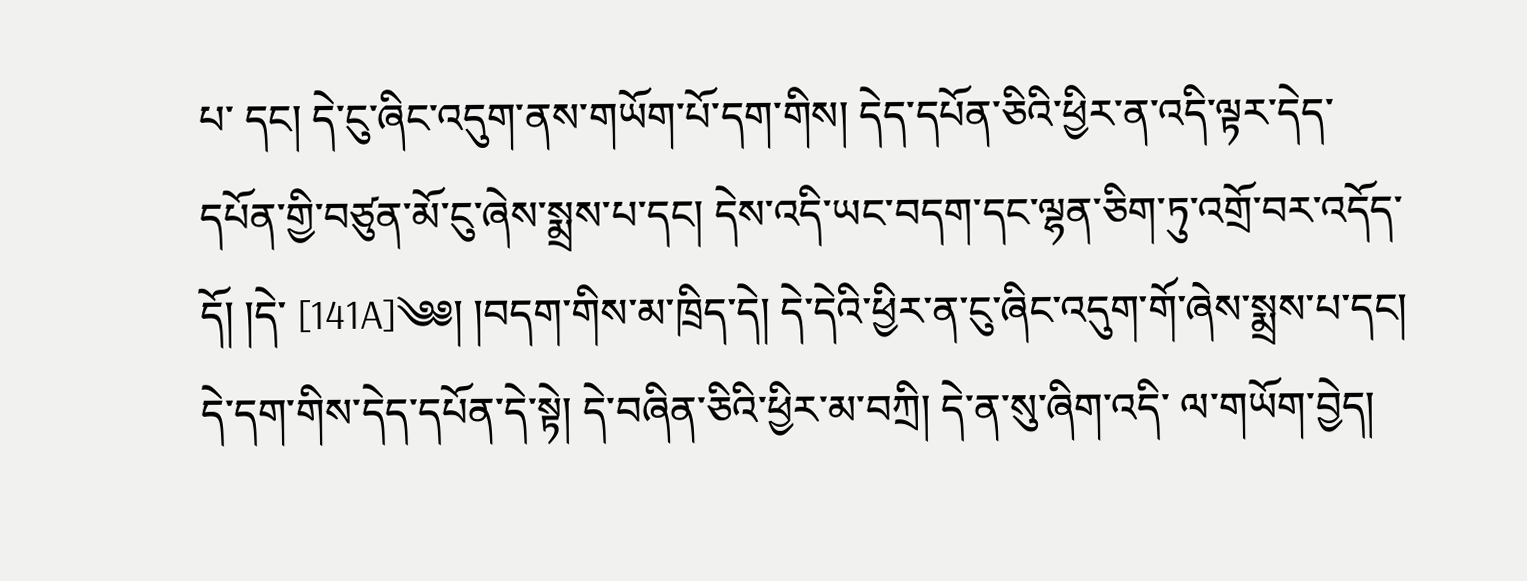པ་ དང། དེ་ངུ་ཞིང་འདུག་ནས་གཡོག་པོ་དག་གིས། དེད་དཔོན་ཅིའི་ཕྱིར་ན་འདི་ལྟར་དེད་དཔོན་གྱི་བཙུན་མོ་ངུ་ཞེས་སྨྲས་པ་དང། དེས་འདི་ཡང་བདག་དང་ལྷན་ཅིག་ཏུ་འགྲོ་བར་འདོད་དོ། །དེ་ [141A]༄༅། །བདག་གིས་མ་ཁྲིད་དེ། དེ་དེའི་ཕྱིར་ན་ངུ་ཞིང་འདུག་གོ་ཞེས་སྨྲས་པ་དང། དེ་དག་གིས་དེད་དཔོན་དེ་སྟེ། དེ་བཞིན་ཅིའི་ཕྱིར་མ་བཀྲི། དེ་ན་སུ་ཞིག་འདི་ ལ་གཡོག་བྱེད།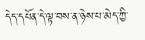དེད་དཔོན་དེ་ལྟ་བས་ན་ཉེས་པ་མེད་ཀྱི་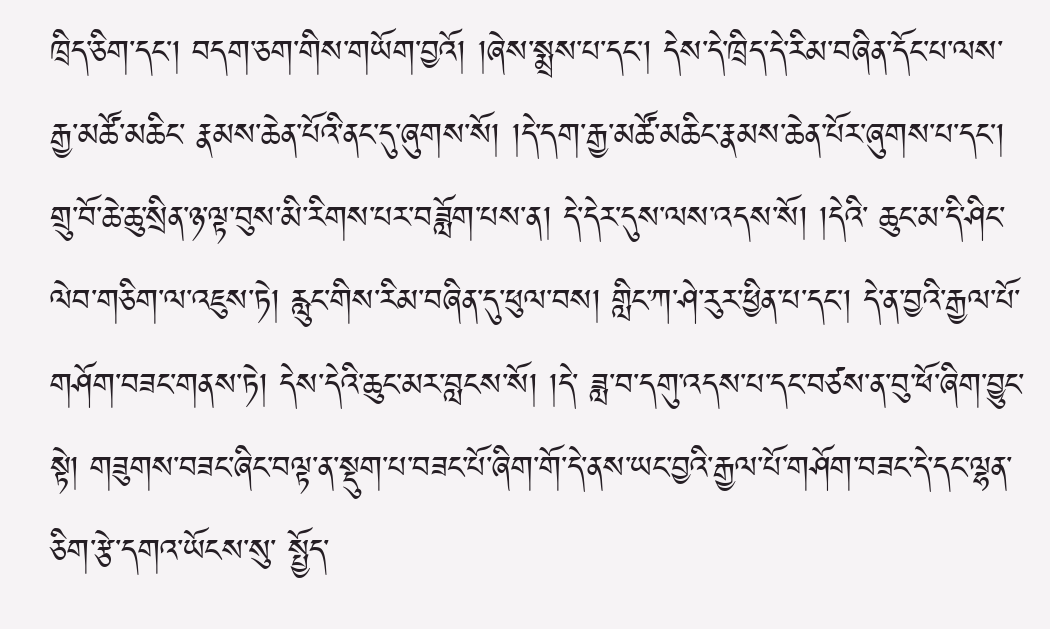ཁྲིད་ཅིག་དང། བདག་ཅག་གིས་གཡོག་བྱའོ། །ཞེས་སྨྲས་པ་དང། དེས་དེ་ཁྲིད་དེ་རིམ་བཞིན་དོང་པ་ལས་རྒྱ་མཚོ་མཆིང་ རྣམས་ཆེན་པོའི་ནང་དུ་ཞུགས་སོ། །དེ་དག་རྒྱ་མཚོ་མཆིང་རྣམས་ཆེན་པོར་ཞུགས་པ་དང། གྲུ་བོ་ཆེ་ཆུ་སྲིན་ཉ་ལྟ་བུས་མི་རིགས་པར་བཟློག་པས་ན། དེ་དེར་དུས་ལས་འདས་སོ། །དེའི་ ཆུང་མ་དི་ཤིང་ལེབ་གཅིག་ལ་འཇུས་ཏེ། རླུང་གིས་རིམ་བཞིན་དུ་ཕུལ་བས། གླིང་ཀ་ཤེ་རུར་ཕྱིན་པ་དང། དེ་ན་བྱའི་རྒྱལ་པོ་གཤོག་བཟང་གནས་ཏེ། དེས་དེའི་ཆུང་མར་བླངས་སོ། །དེ་ ཟླ་བ་དགུ་འདས་པ་དང་བཙས་ན་བུ་ཕོ་ཞིག་བྱུང་སྟེ། གཟུགས་བཟང་ཞིང་བལྟ་ན་སྡུག་པ་བཟང་པོ་ཞིག་གོ་དེ་ནས་ཡང་བྱའི་རྒྱལ་པོ་གཤོག་བཟང་དེ་དང་ལྷན་ཅིག་རྩེ་དགའ་ཡོངས་སུ་ སྤྱོད་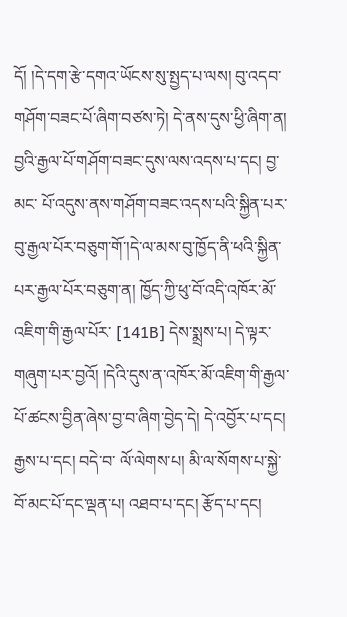དོ། །དེ་དག་རྩེ་དགའ་ཡོངས་སུ་སྤྱད་པ་ལས། བུ་འདབ་གཤོག་བཟང་པོ་ཞིག་བཙས་ཏེ། དེ་ནས་དུས་ཕྱི་ཞིག་ན། བྱའི་རྒྱལ་པོ་གཤོག་བཟང་དུས་ལས་འདས་པ་དང། བྱ་མང་ པོ་འདུས་ནས་གཤོག་བཟང་འདས་པའི་སྐྱིན་པར་བུ་རྒྱལ་པོར་བཅུག་གོ་།དེ་ལ་མས་བུ་ཁྱོད་ནི་ཕའི་སྐྱིན་པར་རྒྱལ་པོར་བཅུག་ན། ཁྱོད་ཀྱི་ཕུ་བོ་འདི་འཁོར་མོ་འཇིག་གི་རྒྱལ་པོར་ [141B] དེས་སྨྲས་པ། དེ་ལྟར་གཞུག་པར་བྱའོ། །དེའི་དུས་ན་འཁོར་མོ་འཇིག་གི་རྒྱལ་པོ་ཚངས་བྱིན་ཞེས་བྱ་བ་ཞིག་བྱེད་དེ། དེ་འབྱོར་པ་དང། རྒྱས་པ་དང། བདེ་བ་ ལོ་ལེགས་པ། མི་ལ་སོགས་པ་སྐྱེ་བོ་མང་པོ་དང་ལྡན་པ། འཐབ་པ་དང། རྩོད་པ་དང།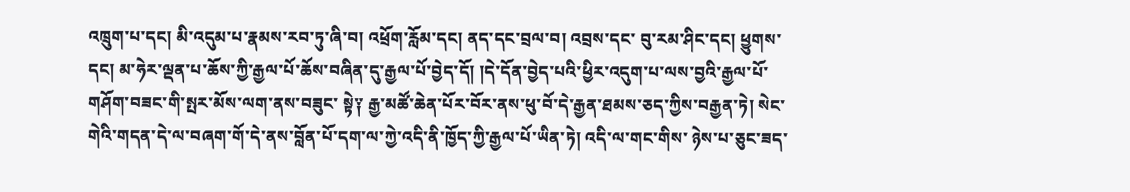འཁྲུག་པ་དང། མི་འདུམ་པ་རྣམས་རབ་ཏུ་ཞི་བ། འཕྲོག་རློམ་དང། ནད་དང་བྲལ་བ། འབྲས་དང་ བུ་རམ་ཤིང་དང། ཕྱུགས་དང། མ་ཧེར་ལྡན་པ་ཆོས་ཀྱི་རྒྱལ་པོ་ཆོས་བཞིན་དུ་རྒྱལ་པོ་བྱེད་དོ། །དེ་དོན་བྱེད་པའི་ཕྱིར་འདུག་པ་ལས་བྱའི་རྒྱལ་པོ་གཤོག་བཟང་གི་སྤར་མོས་ལག་ནས་བཟུང་ སྟེ༑ རྒྱ་མཚོ་ཆེན་པོར་བོར་ནས་ཕུ་བོ་དེ་རྒྱན་ཐམས་ཅད་ཀྱིས་བརྒྱན་ཏེ། སེང་གེའི་གདན་དེ་ལ་བཞག་གོ་དེ་ནས་བློན་པོ་དག་ལ་ཀྱེ་འདི་ནི་ཁྱོད་ཀྱི་རྒྱལ་པོ་ཡིན་ཏེ། འདི་ལ་གང་གིས་ ཉེས་པ་ཅུང་ཟད་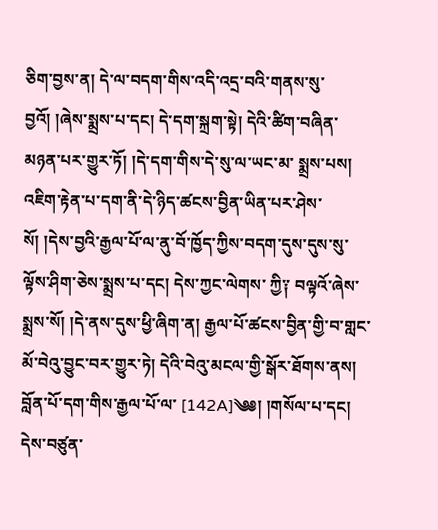ཅིག་བྱས་ན། དེ་ལ་བདག་གིས་འདི་འདྲ་བའི་གནས་སུ་བྱའོ། །ཞེས་སྨྲས་པ་དང། དེ་དག་སྐྲག་སྟེ། དེའི་ཚིག་བཞིན་མཉན་པར་གྱུར་ཏོ། །དེ་དག་གིས་དེ་སུ་ལ་ཡང་མ་ སྨྲས་པས། འཇིག་རྟེན་པ་དག་ནི་དེ་ཉིད་ཚངས་བྱིན་ཡིན་པར་ཤེས་སོ། །དེས་བྱའི་རྒྱལ་པོ་ལ་ནུ་བོ་ཁྱོད་ཀྱིས་བདག་དུས་དུས་སུ་ལྟོས་ཤིག་ཅེས་སྨྲས་པ་དང། དེས་ཀྱང་ལེགས་ ཀྱི༑ བལྟའོ་ཞེས་སྨྲས་སོ། །དེ་ནས་དུས་ཕྱི་ཞིག་ན། རྒྱལ་པོ་ཚངས་བྱིན་གྱི་བ་གླང་མོ་བེའུ་བྱུང་བར་གྱུར་ཏེ། དེའི་བེའུ་མངལ་གྱི་སྒོར་ཐོགས་ནས། བློན་པོ་དག་གིས་རྒྱལ་པོ་ལ་ [142A]༄༅། །གསོལ་པ་དང། དེས་བཙུན་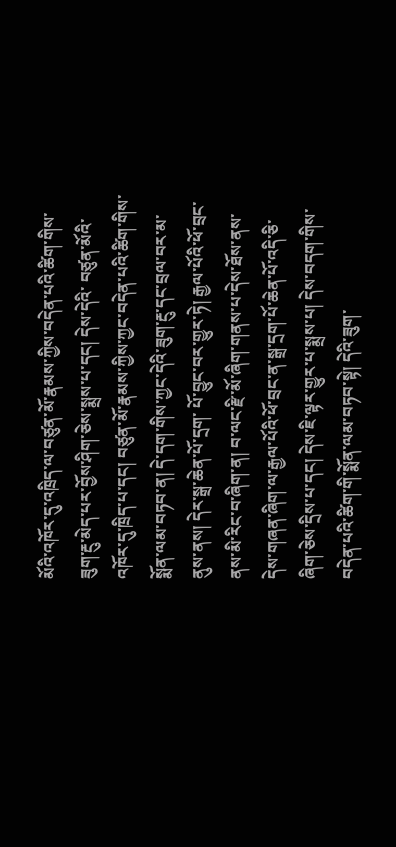མོའི་འཁོར་དུ་འཁྲིད་ལ་བཙུན་མོ་རྣམས་ཀྱིས་བདེན་པའི་ཚིག་གིས་ཟུག་རྔུ་མེད་པར་བྱོས་ཤིག་ཅེས་སྨྲས་པ་དང། དེས་དེའི་ བཙུན་མོའི་འཁོར་དུ་ཁྲིད་པ་དང། བཙུན་མོ་རྣམས་ཀྱིས་ཀྱང་བདེན་པའི་ཚིག་གིས་སྨོན་ལམ་བཏབ་ན། དེ་དག་གིས་ཀྱང་དེའི་ཟུག་རྔུ་དང་བྲལ་བར་མ་ནུས་ནས། དེར་སྒྲ་ཆེན་པོ་དྲག་ པོ་བྱུང་བར་གྱུར་ཏེ། རྒྱལ་པོའི་ཕོ་བྲང་ནས་མི་རིང་བ་ཞིག་ན། བ་ལང་རྫི་མོ་ཞིག་གནས་པ་དེས་ཐོས་ནས་དེས་གཞན་ཞིག་ལ་རྒྱལ་པོའི་ཕོ་བྲང་ན་སྒྲ་དྲག་པོ་ཆེན་པོ་འདི་ཅི་ ཞིག་ཅེས་དྲིས་པ་དང། དེས་ཇི་ལྟར་གྱུར་པ་སྨྲས་པ། དེས་བདག་གིས་བདེན་པའི་ཚིག་གི་སྨོན་ལམ་བཏབ་སྟེ། དེའི་ཟུག་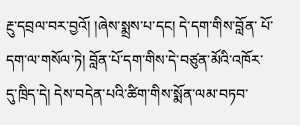རྔུ་དབྲལ་བར་བྱའོ། །ཞེས་སྨྲས་པ་དང། དེ་དག་གིས་བློན་ པོ་དག་ལ་གསོལ་ཏེ། བློན་པོ་དག་གིས་དེ་བཙུན་མོའི་འཁོར་དུ་ཁྲིད་དེ། དེས་བདེན་པའི་ཚིག་གིས་སྨོན་ལམ་བཏབ་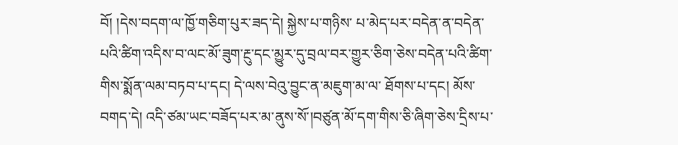བོ། །དེས་བདག་ལ་ཁྱོ་གཅིག་པུར་ཟད་དེ། སྐྱེས་པ་གཉིས་ པ་མེད་པར་བདེན་ན་བདེན་པའི་ཚིག་འདིས་བ་ལང་མོ་ཟུག་རྔུ་དང་མྱུར་དུ་བྲལ་བར་གྱུར་ཅིག་ཅེས་བདེན་པའི་ཚིག་གིས་སྨོན་ལམ་བཏབ་པ་དང། དེ་ལས་བེའུ་བྱུང་ན་མཇུག་མ་ལ་ ཐོགས་པ་དང། མོས་བགད་དེ། འདི་ཙམ་ཡང་བཟོད་པར་མ་ནུས་སོ་།བཙུན་མོ་དག་གིས་ཅི་ཞིག་ཅེས་དྲིས་པ་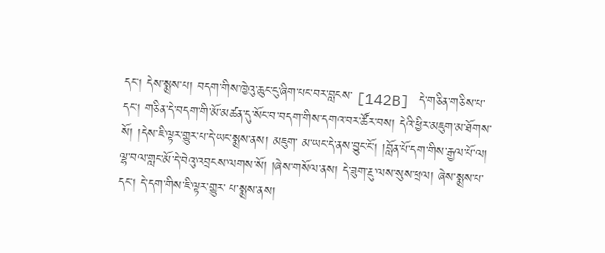དང། དེས་སྨྲས་པ། བདག་གིས་ཁྱེའུ་ཆུང་ངུ་ཞིག་པང་བར་བླངས་ [142B] དེ་གཅིན་གཅིས་པ་དང། གཅིན་དེ་བདག་གི་མོ་མཚན་དུ་སོང་བ་བདག་གིས་དགའ་བར་ཚོར་བས། དེའི་ཕྱིར་མཇུག་མ་ཐོགས་སོ། །དེས་ཇི་ལྟར་གྱུར་པ་དེ་ཡང་སྨྲས་ནས། མཇུག་ མ་ཡང་དེ་ནས་བྱུང་ངོ། །བློན་པོ་དག་གིས་རྒྱལ་པོ་ལ། ལྷ་བལ་གླང་མོ་དེ་བེའུ་འབྲངས་ལགས་སོ། །ཞེས་གསོལ་ནས། དེ་ཟུག་རྔུ་ལས་སུས་ཕྲལ། ཞེས་སྨྲས་པ་དང། དེ་དག་གིས་ཇི་ལྟར་གྱུར་ པ་སྨྲས་ནས།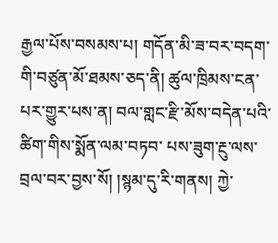རྒྱལ་པོས་བསམས་པ། གདོན་མི་ཟ་བར་བདག་གི་བཙུན་མོ་ཐམས་ཅད་ནི། ཚུལ་ཁྲིམས་ངན་པར་གྱུར་པས་ན། བལ་གླང་རྫི་མོས་བདེན་པའི་ཚིག་གིས་སྨོན་ལམ་བཏབ་ པས་ཟུག་རྔུ་ལས་བྲལ་བར་བྱས་སོ། །སྙམ་དུ་རི་གནས། ཀྱེ་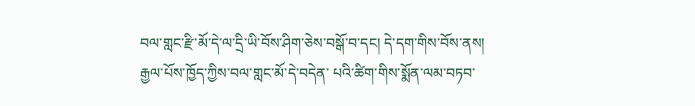བལ་གླང་རྫི་མོ་དེ་ལ་དྲི་ཡི་བོས་ཤིག་ཅེས་བསྒོ་བ་དང། དེ་དག་གིས་བོས་ནས། རྒྱལ་པོས་ཁྱོད་ཀྱིས་བལ་གླང་མོ་དེ་བདེན་ པའི་ཚིག་གིས་སྨོན་ལམ་བཏབ་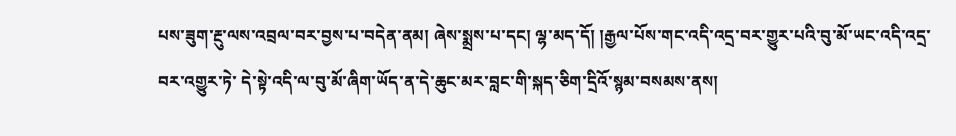པས་ཟུག་རྔུ་ལས་འབྲལ་བར་བྱས་པ་བདེན་ནམ། ཞེས་སྨྲས་པ་དང། ལྷ་མད་དོ། །རྒྱལ་པོས་གང་འདི་འདྲ་བར་གྱུར་པའི་བུ་མོ་ཡང་འདི་འདྲ་བར་འགྱུར་ཏེ་ དེ་སྟེ་འདི་ལ་བུ་མོ་ཞིག་ཡོད་ན་དེ་ཆུང་མར་བླང་གི་སྐད་ཅིག་དྲིའོ་སྙམ་བསམས་ནས།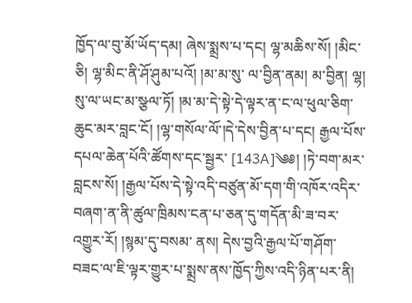ཁྱོད་ལ་བུ་མོ་ཡོད་དམ། ཞེས་སྨྲས་པ་དང། ལྷ་མཆིས་སོ། །མིང་ཅི། ལྷ་མིང་ནི་ཤོ་ཤུམ་པའོ། །མ་མ་སུ་ ལ་བྱིན་ནམ། མ་བྱིན། ལྷ། སུ་ལ་ཡང་མ་སྩལ་ཏོ། །མ་མ་དེ་སྟེ་དེ་ལྟར་ན་ང་ལ་ཕུལ་ཅིག་ཆུང་མར་བླང་ངོ། །ལྷ་གསོལ་ལོ་།དེ་དེས་བྱིན་པ་དང། རྒྱལ་པོས་དཔལ་ཆེན་པོའི་ཚོགས་དང་སྦྱར་ [143A]༄༅། །ཏེ་བག་མར་བླངས་སོ། །རྒྱལ་པོས་དེ་སྟེ་འདི་བཙུན་མོ་དག་གི་འཁོར་འདིར་བཞག་ན་ནི་ཚུལ་ཁྲིམས་ངན་པ་ཅན་དུ་གདོན་མི་ཟ་བར་འགྱུར་རོ། །སྙམ་དུ་བསམ་ ནས། དེས་བྱའི་རྒྱལ་པོ་གཤོག་བཟང་ལ་ཇི་ལྟར་གྱུར་པ་སྨྲས་ནས་ཁྱོད་ཀྱིས་འདི་ཉིན་པར་ནི།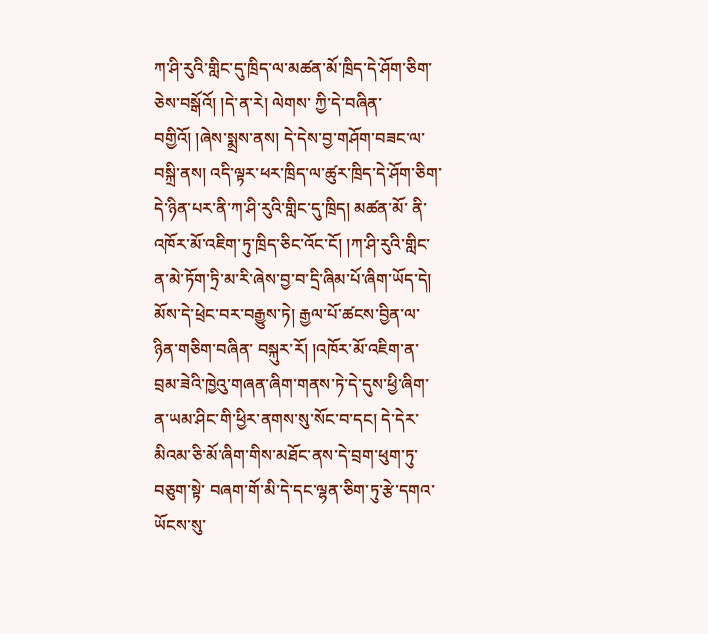ཀ་ཤི་རུའི་གླིང་དུ་ཁྲིད་ལ་མཚན་མོ་ཁྲིད་དེ་ཤོག་ཅིག་ཅེས་བསྒོའོ། །དེ་ན་རེ། ལེགས་ ཀྱི་དེ་བཞིན་བགྱིའོ། །ཞེས་སྨྲས་ནས། དེ་དེས་བྱ་གཤོག་བཟང་ལ་བསྐྲི་ནས། འདི་ལྟར་ཕར་ཁྲིད་ལ་ཚུར་ཁྲིད་དེ་ཤོག་ཅིག་དེ་ཉིན་པར་ནི་ཀ་ཤི་རུའི་གླིང་དུ་ཁྲིད། མཚན་མོ་ ནི་འཁོར་མོ་འཇིག་ཏུ་ཁྲིད་ཅིང་འོང་ངོ། །ཀ་ཤི་རུའི་གླིང་ན་མེ་ཏོག་ཏྲི་མ་རི་ཞེས་བྱ་བ་དྲི་ཞིམ་པོ་ཞིག་ཡོད་དེ། མོས་དེ་ཕྲེང་བར་བརྒྱུས་ཏེ། རྒྱལ་པོ་ཚངས་བྱིན་ལ་ཉིན་གཅིག་བཞིན་ བསྐུར་རོ། །འཁོར་མོ་འཇིག་ན་བྲམ་ཟེའི་ཁྱེའུ་གཞན་ཞིག་གནས་ཏེ་དེ་དུས་ཕྱི་ཞིག་ན་ཡམ་ཤིང་གི་ཕྱིར་ནགས་སུ་སོང་བ་དང། དེ་དེར་མིའམ་ཅི་མོ་ཞིག་གིས་མཐོང་ནས་དེ་བྲག་ཕུག་ཏུ་བཅུག་སྟེ་ བཞག་གོ་མི་དེ་དང་ལྷན་ཅིག་ཏུ་རྩེ་དགའ་ཡོངས་སུ་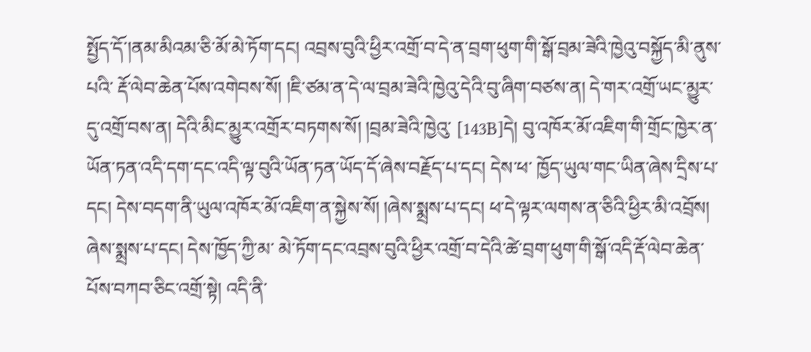སྤྱོད་དོ་།ནམ་མིའམ་ཅི་མོ་མེ་ཏོག་དང། འབྲས་བུའི་ཕྱིར་འགྲོ་བ་དེ་ན་བྲག་ཕུག་གི་སྒོ་བྲམ་ཟེའི་ཁྱེའུ་བསྐྱོད་མི་ནུས་པའི་ རྡོ་ལེབ་ཆེན་པོས་འགེབས་སོ། །ཇི་ཙམ་ན་དེ་ལ་བྲམ་ཟེའི་ཁྱེའུ་དེའི་བུ་ཞིག་བཙས་ན། དེ་གར་འགྲོ་ཡང་མྱུར་དུ་འགྲོ་བས་ན། དེའི་མིང་མྱུར་འགྲོར་བཏགས་སོ། །བྲམ་ཟེའི་ཁྱེའུ་ [143B]དེ། བུ་འཁོར་མོ་འཇིག་གི་གྲོང་ཁྱེར་ན་ཡོན་ཏན་འདི་དག་དང་འདི་ལྟ་བུའི་ཡོན་ཏན་ཡོད་དོ་ཞེས་བརྗོད་པ་དང། དེས་ཕ་ ཁྱོད་ཡུལ་གང་ཡིན་ཞེས་དྲིས་པ་དང། དེས་བདག་ནི་ཡུལ་འཁོར་མོ་འཇིག་ན་སྐྱེས་སོ། །ཞེས་སྨྲས་པ་དང། ཕ་དེ་ལྟར་ལགས་ན་ཅིའི་ཕྱིར་མི་འབྲོས། ཞེས་སྨྲས་པ་དང། དེས་ཁྱོད་ཀྱི་མ་ མེ་ཏོག་དང་འབྲས་བུའི་ཕྱིར་འགྲོ་བ་དེའི་ཚེ་བྲག་ཕུག་གི་སྒོ་འདི་རྡོ་ལེབ་ཆེན་པོས་བཀབ་ཅིང་འགྲོ་སྟེ། འདི་ནི་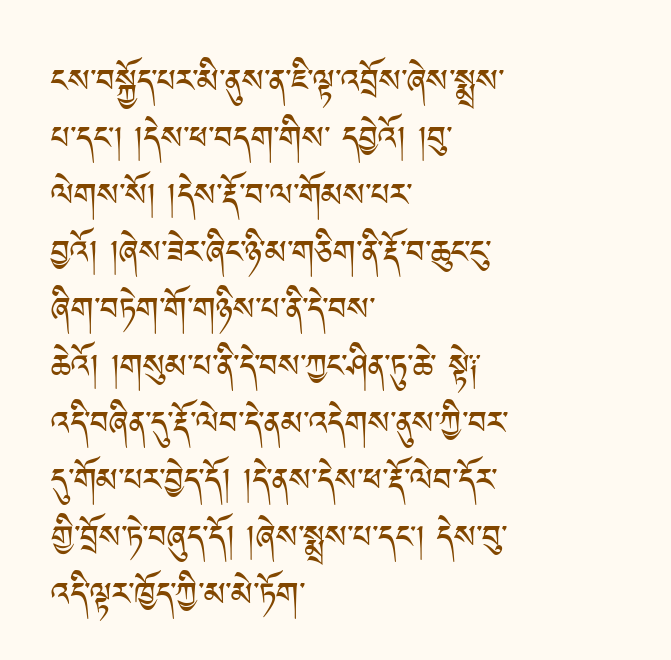ངས་བསྐྱོད་པར་མི་ནུས་ན་ཇི་ལྟ་འབྲོས་ཞེས་སྨྲས་པ་དང། །དེས་ཕ་བདག་གིས་ དབྱེའོ། །བུ་ལེགས་སོ། །དེས་རྡོ་བ་ལ་གོམས་པར་བྱའོ། །ཞེས་ཟེར་ཞིང་ཉི་མ་གཅིག་ནི་རྡོ་བ་ཆུང་ངུ་ཞིག་བཏེག་གོ་གཉིས་པ་ནི་དེ་བས་ཆེའོ། །གསུམ་པ་ནི་དེ་བས་ཀྱང་ཤིན་ཏུ་ཆེ་ སྟེ༑ འདི་བཞིན་དུ་རྡོ་ལེབ་དེ་ནམ་འདེགས་ནུས་ཀྱི་བར་དུ་གོམ་པར་བྱེད་དོ། །དེ་ནས་དེས་ཕ་རྡོ་ལེབ་དོར་གྱི་བྲོས་ཏེ་བཞུད་དོ། །ཞེས་སྨྲས་པ་དང། དེས་བུ་འདི་ལྟར་ཁྱོད་ཀྱི་མ་མེ་ཏོག་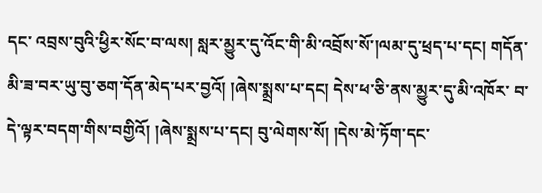དང་ འབྲས་བུའི་ཕྱིར་སོང་བ་ལས། སླར་མྱུར་དུ་འོང་གི་མི་འབྲོས་སོ་།ལམ་དུ་ཕྲད་པ་དང། གདོན་མི་ཟ་བར་ཡུ་བུ་ཅག་དོན་མེད་པར་བྱའོ། །ཞེས་སྨྲས་པ་དང། དེས་ཕ་ཅི་ནས་མྱུར་དུ་མི་འཁོར་ བ་དེ་ལྟར་བདག་གིས་བགྱིའོ། །ཞེས་སྨྲས་པ་དང། བུ་ལེགས་སོ། །དེས་མེ་ཏོག་དང་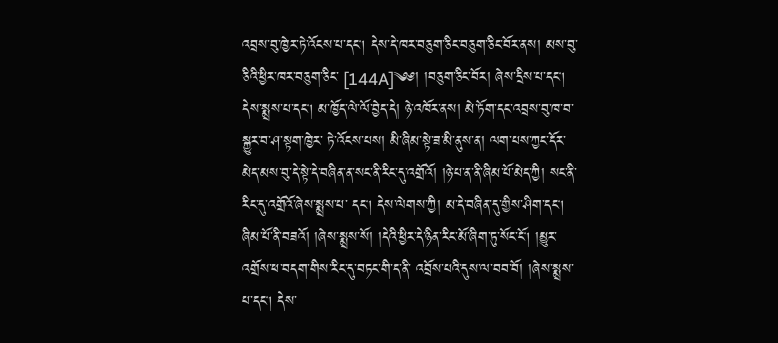འབྲས་བུ་ཁྱེར་ཏེ་འོངས་པ་དང། དེས་དེ་ཁར་བཅུག་ཅིང་བཅུག་ཅིང་བོར་ནས། མས་བུ་ཅིའི་ཕྱིར་ཁར་བཅུག་ཅིང་ [144A]༄༅། །བཅུག་ཅིང་བོར། ཞེས་དྲིས་པ་དང། དེས་སྨྲས་པ་དང། མ་ཁྱོད་ལེ་ལོ་བྱེད་དེ། ཉེ་འཁོར་ནས། མེ་ཏོག་དང་འབྲས་བུ་ཁ་བ་སྐྱུར་བ་ཤ་སྟག་ཁྱེར་ ཏེ་འོངས་པས། མི་ཞིམ་སྟེ་ཟ་མི་ནུས་ན། ལག་པས་ཀྱང་དོར་མེད་མས་བུ་དེ་སྟེ་དེ་བཞིན་ན་སང་ནི་རིང་དུ་འགྲོའོ། །ཉེ་པ་ན་ནི་ཞིམ་པོ་མེད་ཀྱི། སང་ནི་རིང་དུ་འགྲོའོ་ཞེས་སྨྲས་པ་ དང། དེས་ལེགས་ཀྱི། མ་དེ་བཞིན་དུ་གྱིས་ཤིག་དང། ཞིམ་པོ་ནི་བཟའོ། །ཞེས་སྨྲས་སོ། །དེའི་ཕྱིར་དེ་ཉིན་རིང་མོ་ཞིག་ཏུ་སོང་ངོ། །མྱུར་འགྲོས་ཕ་བདག་གིས་རིང་དུ་བཏང་གི་ད་ནི་ འབྲོས་པའི་དུས་ལ་བབ་བོ། །ཞེས་སྨྲས་པ་དང། དེས་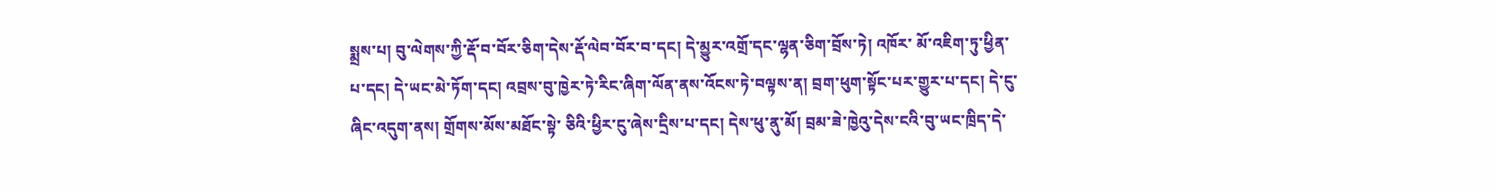སྨྲས་པ། བུ་ལེགས་ཀྱི་རྡོ་བ་བོར་ཅིག་དེས་རྡོ་ལེབ་བོར་བ་དང། དེ་མྱུར་འགྲོ་དང་ལྷན་ཅིག་བྲོས་ཏེ། འཁོར་ མོ་འཇིག་ཏུ་ཕྱིན་པ་དང། དེ་ཡང་མེ་ཏོག་དང། འབྲས་བུ་ཁྱེར་ཏེ་རིང་ཞིག་ལོན་ནས་འོངས་ཏེ་བལྟས་ན། བྲག་ཕུག་སྟོང་པར་གྱུར་པ་དང། དེ་ངུ་ཞིང་འདུག་ནས། གྲོགས་མོས་མཐོང་སྟེ་ ཅིའི་ཕྱིར་ངུ་ཞེས་དྲིས་པ་དང། དེས་ཕུ་ནུ་མོ། བྲམ་ཟེ་ཁྱེའུ་དེས་ངའི་བུ་ཡང་ཁྲིད་དེ་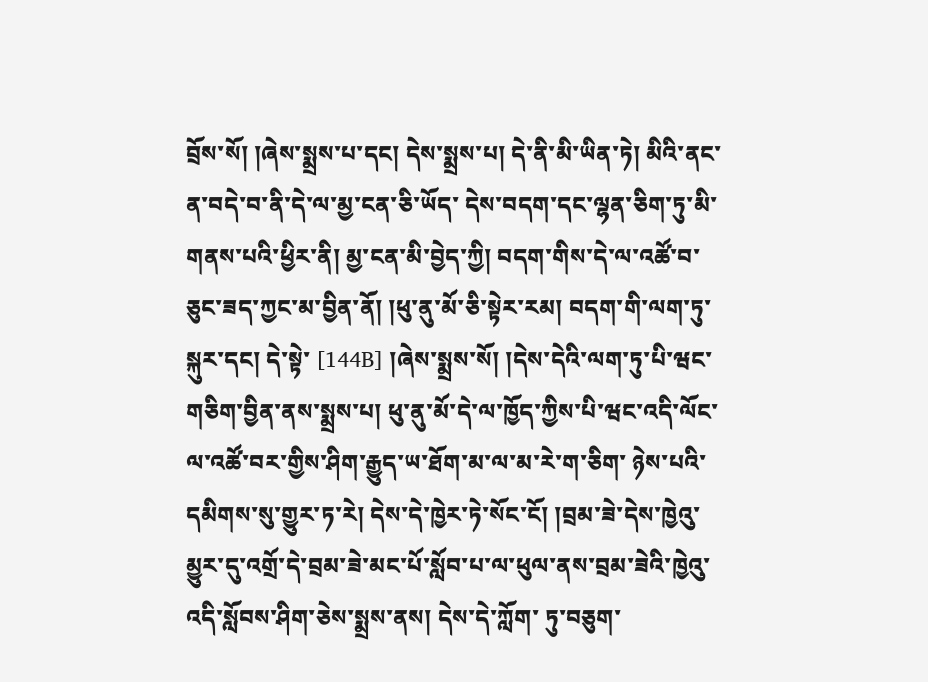བྲོས་སོ། །ཞེས་སྨྲས་པ་དང། དེས་སྨྲས་པ། དེ་ནི་མི་ཡིན་ཏེ། མིའི་ནང་ན་བདེ་བ་ནི་དེ་ལ་མྱ་ངན་ཅི་ཡོད་ དེས་བདག་དང་ལྷན་ཅིག་ཏུ་མི་གནས་པའི་ཕྱིར་ནི། མྱ་ངན་མི་བྱེད་ཀྱི། བདག་གིས་དེ་ལ་འཚོ་བ་ཅུང་ཟད་ཀྱང་མ་བྱིན་ནོ། །ཕུ་ནུ་མོ་ཅི་སྟེར་རམ། བདག་གི་ལག་ཏུ་སྐུར་དང། དེ་སྟེ་ [144B] །ཞེས་སྨྲས་སོ། །དེས་དེའི་ལག་ཏུ་པི་ཝང་གཅིག་བྱིན་ནས་སྨྲས་པ། ཕུ་ནུ་མོ་དེ་ལ་ཁྱོད་ཀྱིས་པི་ཝང་འདི་ལོང་ལ་འཚོ་བར་གྱིས་ཤིག་རྒྱུད་ཡ་ཐོག་མ་ལ་མ་རེ་ག་ཅིག་ ཉེས་པའི་དམིགས་སུ་གྱུར་ཏ་རེ། དེས་དེ་ཁྱེར་ཏེ་སོང་ངོ། །བྲམ་ཟེ་དེས་ཁྱེའུ་མྱུར་དུ་འགྲོ་དེ་བྲམ་ཟེ་མང་པོ་སློབ་པ་ལ་ཕུལ་ནས་བྲམ་ཟེའི་ཁྱེའུ་འདི་སློབས་ཤིག་ཅེས་སྨྲས་ནས། དེས་དེ་ཀློག་ ཏུ་བཅུག་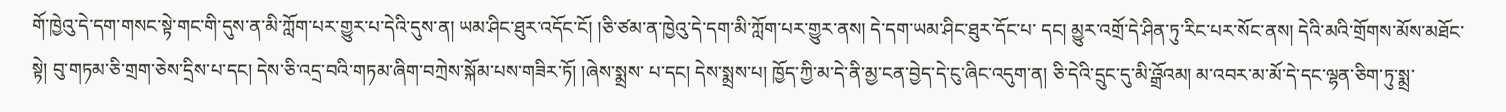གོ་ཁྱེའུ་དེ་དག་གསང་སྟེ་གང་གི་དུས་ན་མི་ཀློག་པར་གྱུར་པ་དེའི་དུས་ན། ཡམ་ཤིང་ཐུར་འདོང་ངོ། །ཅི་ཙམ་ན་ཁྱེའུ་དེ་དག་མི་ཀློག་པར་གྱུར་ནས། དེ་དག་ཡམ་ཤིང་ཐུར་དོང་པ་ དང། མྱུར་འགྲོ་དེ་ཤིན་ཏུ་རིང་པར་སོང་ནས། དེའི་མའི་གྲོགས་མོས་མཐོང་སྟེ། བུ་གཏམ་ཅི་གྲག་ཅེས་དྲིས་པ་དང། དེས་ཅི་འདྲ་བའི་གཏམ་ཞིག་བཀྲེས་སྐོམ་པས་གཟིར་ཏོ། །ཞེས་སྨྲས་ པ་དང། དེས་སྨྲས་པ། ཁྱོད་ཀྱི་མ་དེ་ནི་མྱ་ངན་བྱེད་དེ་ངུ་ཞིང་འདུག་ན། ཅི་དེའི་དྲུང་དུ་མི་འྒྲོའམ། མ་འབར་མ་མོ་དེ་དང་ལྷན་ཅིག་ཏུ་སྨྲ་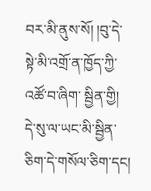བར་མི་ནུས་སོ། །བུ་དེ་སྟེ་མི་འགྲོ་ན་ཁྱོད་ཀྱི་འཚོ་བ་ཞིག་ སྦྱིན་གྱི། དེ་སུ་ལ་ཡང་མི་སྦྱིན་ཅིག་དེ་གསོལ་ཅིག་དང།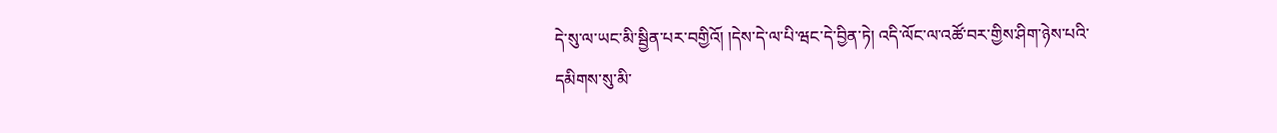དེ་སུ་ལ་ཡང་མི་སྦྱིན་པར་བགྱིའོ། །དེས་དེ་ལ་པི་ཝང་དེ་བྱིན་ཏེ། འདི་ལོང་ལ་འཚོ་བར་གྱིས་ཤིག་ཉེས་པའི་དམིགས་སུ་མི་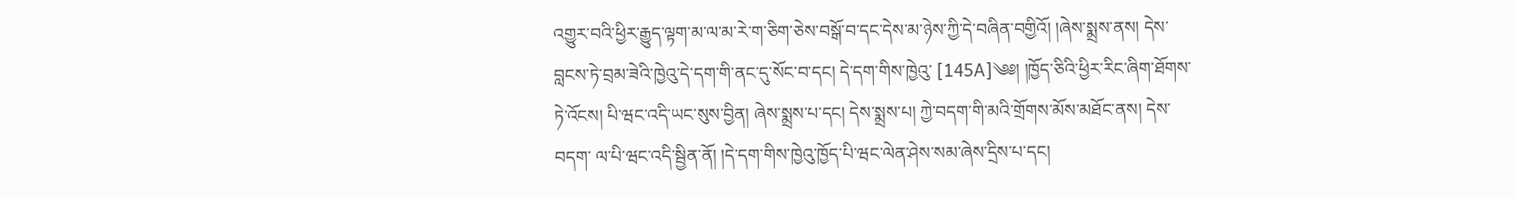འགྱུར་བའི་ཕྱིར་རྒྱུད་ལྟག་མ་ལ་མ་རེ་ག་ཅིག་ཅེས་བསྒོ་བ་དང་དེས་མ་ཉེས་ཀྱི་དེ་བཞིན་བགྱིའོ། །ཞེས་སྨྲས་ནས། དེས་བླངས་ཏེ་བྲམ་ཟེའི་ཁྱེའུ་དེ་དག་གི་ནང་དུ་སོང་བ་དང། དེ་དག་གིས་ཁྱེའུ་ [145A]༄༅། །ཁྱོད་ཅིའི་ཕྱིར་རིང་ཞིག་ཐོགས་ཏེ་འོངས། པི་ཝང་འདི་ཡང་སུས་བྱིན། ཞེས་སྨྲས་པ་དང། དེས་སྨྲས་པ། ཀྱེ་བདག་གི་མའི་གྲོགས་མོས་མཐོང་ནས། དེས་བདག་ ལ་པི་ཝང་འདི་སྦྱིན་ནོ། །དེ་དག་གིས་ཁྱེའུ་ཁྱོད་པི་ཝང་ལེན་ཤེས་སམ་ཞེས་དྲིས་པ་དང།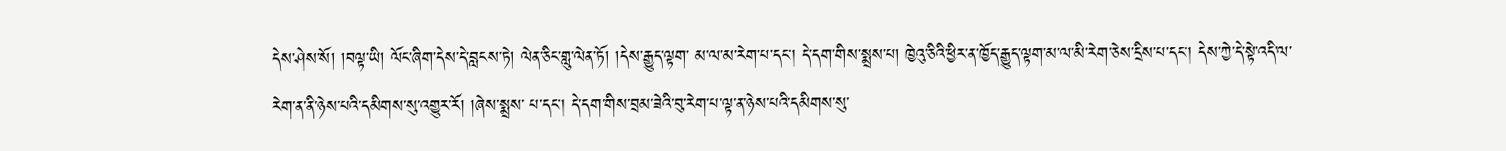དེས་ཤེས་སོ། །བལྟ་ཡི། ལོང་ཞིག་དེས་དེ་བླངས་ཏེ། ལེན་ཅིང་གླུ་ལེན་ཏོ། །དེས་རྒྱུད་ལྟག་ མ་ལ་མ་རེག་པ་དང། དེ་དག་གིས་སྨྲས་པ། ཁྱེའུ་ཅིའི་ཕྱིར་ན་ཁྱོད་རྒྱུད་ལྟག་མ་ལ་མི་རེག་ཅེས་དྲིས་པ་དང། དེས་ཀྱེ་དེ་སྟེ་འདི་ལ་རེག་ན་ནི་ཉེས་པའི་དམིགས་སུ་འགྱུར་རོ། །ཞེས་སྨྲས་ པ་དང། དེ་དག་གིས་བྲམ་ཟེའི་བུ་རེག་པ་ལྟ་ན་ཉེས་པའི་དམིགས་སུ་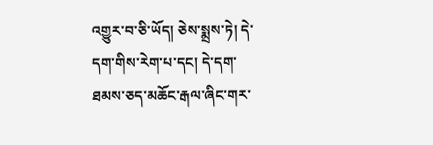འགྱུར་བ་ཅི་ཡོད། ཅེས་སྨྲས་ཏེ། དེ་དག་གིས་རེག་པ་དང། དེ་དག་ཐམས་ཅད་མཆོང་རྒལ་ཞིང་གར་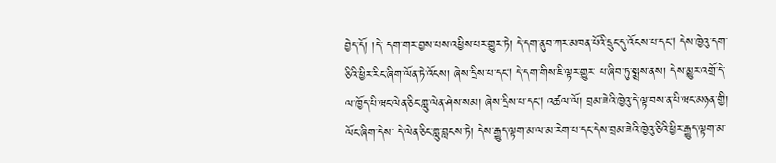བྱེད་དོ། །དེ་ དག་གར་བྱས་པས་འཕྱིས་པར་གྱུར་ཏེ། དེ་དག་ནུབ་ཀར་མཁན་པོའི་དྲུང་དུ་འོངས་པ་དང། དེས་ཁྱེའུ་དག་ཅིའི་ཕྱིར་རིང་ཞིག་ལོན་ཏེ་འོངས། ཞེས་དྲིས་པ་དང། དེ་དག་གིས་ཇི་ལྟར་གྱུར་ པ་ཞིབ་ཏུ་སྨྲས་ནས། དེས་མྱུར་འགྲོ་དེ་ལ་ཁྱོད་པི་ཝང་ལེན་ཅིང་གླུ་ལེན་ཤེས་སམ། ཞེས་དྲིས་པ་དང། འཚལ་ལོ། བྲམ་ཟེའི་ཁྱེའུ་དེ་ལྟ་བས་ན་པི་ཝང་མཉན་གྱི། ལོང་ཞིག་དེས་ དེ་ལེན་ཅིང་གླུ་བླངས་ཏེ། དེས་རྒྱུད་ལྟག་མ་ལ་མ་རེག་པ་དང་དེས་བྲམ་ཟེའི་ཁྱེའུ་ཅིའི་ཕྱིར་རྒྱུད་ལྟག་མ་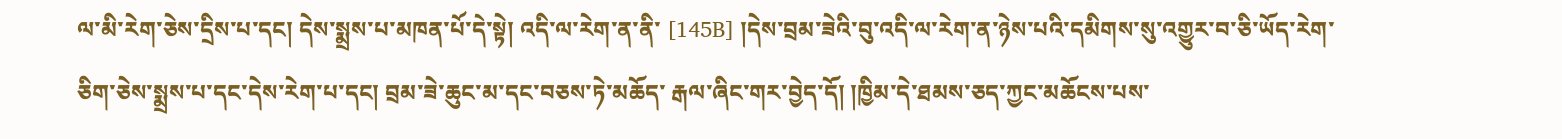ལ་མི་རེག་ཅེས་དྲིས་པ་དང། དེས་སྨྲས་པ་མཁན་པོ་དེ་སྟེ། འདི་ལ་རེག་ན་ནི་ [145B] །དེས་བྲམ་ཟེའི་བུ་འདི་ལ་རེག་ན་ཉེས་པའི་དམིགས་སུ་འགྱུར་བ་ཅི་ཡོད་རེག་ཅིག་ཅེས་སྨྲས་པ་དང་དེས་རེག་པ་དང། བྲམ་ཟེ་ཆུང་མ་དང་བཅས་ཏེ་མཆོད་ རྒལ་ཞིང་གར་བྱེད་དོ། །ཁྱིམ་དེ་ཐམས་ཅད་ཀྱང་མཆོངས་པས་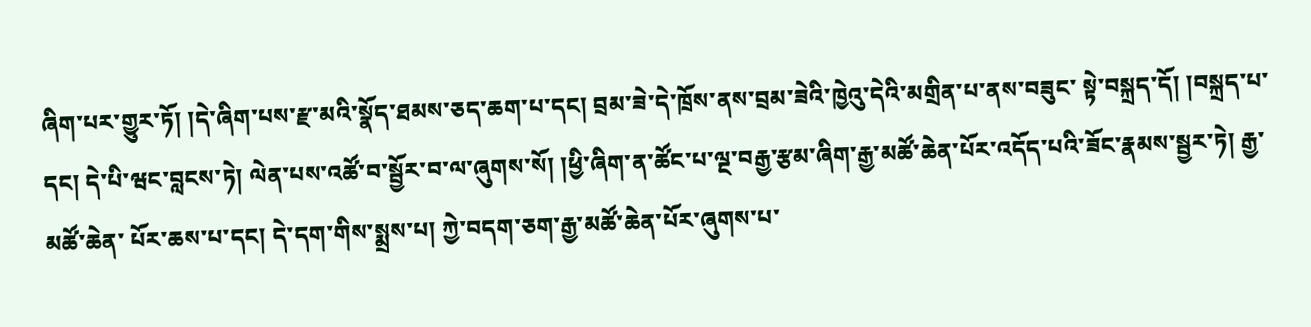ཞིག་པར་གྱུར་ཏོ། །དེ་ཞིག་པས་རྫ་མའི་སྣོད་ཐམས་ཅད་ཆག་པ་དང། བྲམ་ཟེ་དེ་ཁྲོས་ནས་བྲམ་ཟེའི་ཁྱེའུ་དེའི་མགྲིན་པ་ནས་བཟུང་ སྟེ་བསྐྲད་དོ། །བསྐྲད་པ་དང། དེ་པི་ཝང་བླངས་ཏེ། ལེན་པས་འཚོ་བ་སྦྱོར་བ་ལ་ཞུགས་སོ། །ཕྱི་ཞིག་ན་ཚོང་པ་ལྔ་བརྒྱ་རྩམ་ཞིག་རྒྱ་མཚོ་ཆེན་པོར་འདོད་པའི་ཟོང་རྣམས་སྦྱར་ཏེ། རྒྱ་མཚོ་ཆེན་ པོར་ཆས་པ་དང། དེ་དག་གིས་སྨྲས་པ། ཀྱེ་བདག་ཅག་རྒྱ་མཚོ་ཆེན་པོར་ཞུགས་པ་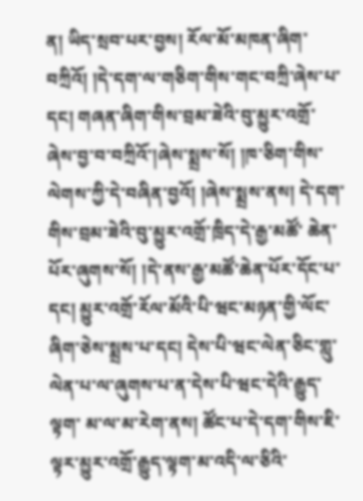ན། ཡིད་སྲབ་པར་བྱས། རོལ་མོ་མཁན་ཞིག་བཀྲིའོ། །དེ་དག་ལ་གཅིག་གིས་གང་བཀྲི་ཞེས་པ་ དང། གཞན་ཞིག་གིས་བྲམ་ཟེའི་བུ་མྱུར་འགྲོ་ཞེས་བྱ་བ་བཀྲིའོ་།ཞེས་སྨྲས་སོ། །ཁ་ཅིག་གིས་ལེགས་ཀྱི་དེ་བཞིན་བྱའོ། །ཞེས་སྨྲས་ནས། དེ་དག་གིས་བྲམ་ཟེའི་བུ་མྱུར་འགྲོ་ཁྲིད་དེ་རྒྱ་མཚོ་ ཆེན་པོར་ཞུགས་སོ། །དེ་ནས་རྒྱ་མཚོ་ཆེན་པོར་དོང་པ་དང། མྱུར་འགྲོ་རོལ་མོའི་པི་ཝང་མཉན་གྱི་ལོང་ཞིག་ཅེས་སྨྲས་པ་དང། དེས་པི་ཝང་ལེན་ཅིང་གླུ་ལེན་པ་ལ་ཞུགས་པ་ན་དེས་པི་ཝང་དེའི་རྒྱུད་ལྟག་ མ་ལ་མ་རེག་ནས། ཚོང་པ་དེ་དག་གིས་ཇི་ལྟར་མྱུར་འགྲོ་རྒྱུད་ལྟག་མ་འདི་ལ་ཅིའི་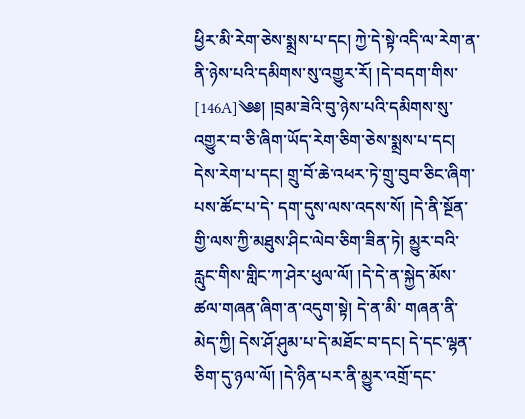ཕྱིར་མི་རེག་ཅེས་སྨྲས་པ་དང། ཀྱེ་དེ་སྟེ་འདི་ལ་རེག་ན་ནི་ཉེས་པའི་དམིགས་སུ་འགྱུར་རོ། །དེ་བདག་གིས་ [146A]༄༅། །བྲམ་ཟེའི་བུ་ཉེས་པའི་དམིགས་སུ་འགྱུར་བ་ཅི་ཞིག་ཡོད་རེག་ཅིག་ཅེས་སྨྲས་པ་དང། དེས་རེག་པ་དང། གྲུ་བོ་ཆེ་འཕར་ཏེ་གྲུ་བུབ་ཅིང་ཞིག་པས་ཚོང་པ་དེ་ དག་དུས་ལས་འདས་སོ། །དེ་ནི་སྔོན་གྱི་ལས་ཀྱི་མཐུས་ཤིང་ལེབ་ཅིག་ཟིན་ཏེ། མྱུར་བའི་རླུང་གིས་གླིང་ཀ་ཤེར་ཕུལ་ལོ། །དེ་དེ་ན་སྐྱེད་མོས་ཚལ་གཞན་ཞིག་ན་འདུག་སྟེ། དེ་ན་མི་ གཞན་ནི་མེད་ཀྱི། དེས་ཤོ་ཤུམ་པ་དེ་མཐོང་བ་དང། དེ་དང་ལྷན་ཅིག་དུ་ཉལ་ལོ། །དེ་ཉིན་པར་ནི་མྱུར་འགྲོ་དང་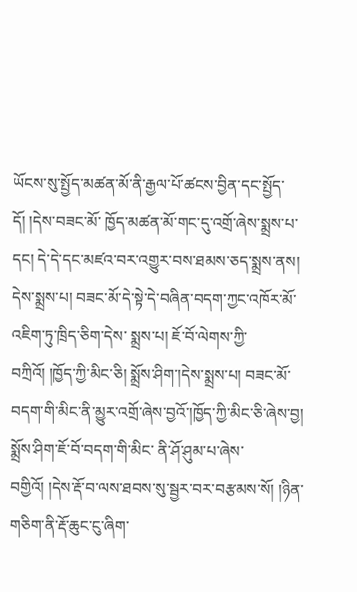ཡོངས་སུ་སྤྱོད་མཚན་མོ་ནི་རྒྱལ་པོ་ཚངས་བྱིན་དང་སྤྱོད་དོ། །དེས་བཟང་མོ་ ཁྱོད་མཚན་མོ་གང་དུ་འགྲོ་ཞེས་སྨྲས་པ་དང། དེ་དེ་དང་མཛའ་བར་འགྱུར་བས་ཐམས་ཅད་སྨྲས་ནས། དེས་སྨྲས་པ། བཟང་མོ་དེ་སྟེ་དེ་བཞིན་བདག་ཀྱང་འཁོར་མོ་འཇིག་ཏུ་ཁྲིད་ཅིག་དེས་ སྨྲས་པ། ཇོ་བོ་ལེགས་ཀྱི་བཀྲིའོ། །ཁྱོད་ཀྱི་མིང་ཅི། སྨྲོས་ཤིག་།དེས་སྨྲས་པ། བཟང་མོ་བདག་གི་མིང་ནི་མྱུར་འགྲོ་ཞེས་བྱའོ་།ཁྱོད་ཀྱི་མིང་ཅི་ཞེས་བྱ། སྨྲོས་ཤིག་ཇོ་བོ་བདག་གི་མིང་ ནི་ཤོ་ཤུམ་པ་ཞེས་བགྱིའོ། །དེས་རྡོ་བ་ལས་ཐབས་སུ་སྦྱར་བར་བརྩམས་སོ། །ཉིན་གཅིག་ནི་རྡོ་ཆུང་ངུ་ཞིག་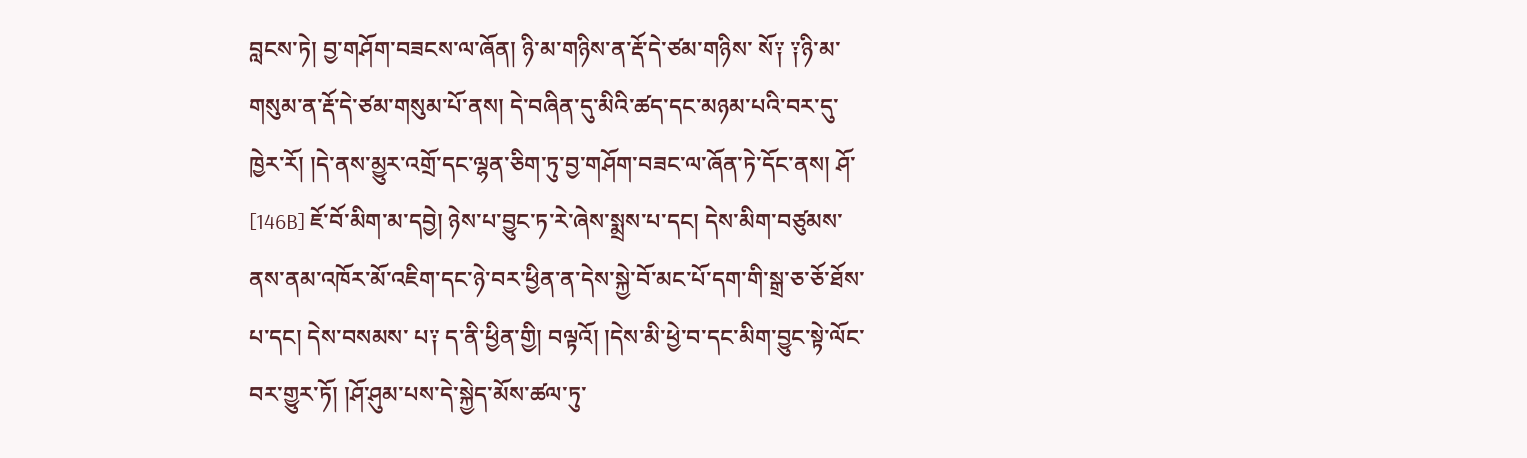བླངས་ཏེ། བྱ་གཤོག་བཟངས་ལ་ཞོན། ཉི་མ་གཉིས་ན་རྡོ་དེ་ཙམ་གཉིས་ སོ༑ ༑ཉི་མ་གསུམ་ན་རྡོ་དེ་ཙམ་གསུམ་པོ་ནས། དེ་བཞིན་དུ་མིའི་ཚད་དང་མཉམ་པའི་བར་དུ་ཁྱེར་རོ། །དེ་ནས་མྱུར་འགྲོ་དང་ལྷན་ཅིག་ཏུ་བྱ་གཤོག་བཟང་ལ་ཞོན་ཏེ་དོང་ནས། ཤོ་ [146B] ཇོ་བོ་མིག་མ་དབྱེ། ཉེས་པ་བྱུང་ཏ་རེ་ཞེས་སྨྲས་པ་དང། དེས་མིག་བཙུམས་ནས་ནམ་འཁོར་མོ་འཇིག་དང་ཉེ་བར་ཕྱིན་ན་དེས་སྐྱེ་བོ་མང་པོ་དག་གི་སྒྲ་ཅ་ཅོ་ཐོས་པ་དང། དེས་བསམས་ པ༑ ད་ནི་ཕྱིན་གྱི། བལྟའོ། །དེས་མི་ཕྱེ་བ་དང་མིག་བྱུང་སྟེ་ལོང་བར་གྱུར་ཏོ། །ཤོ་ཤུམ་པས་དེ་སྐྱེད་མོས་ཚལ་ཏུ་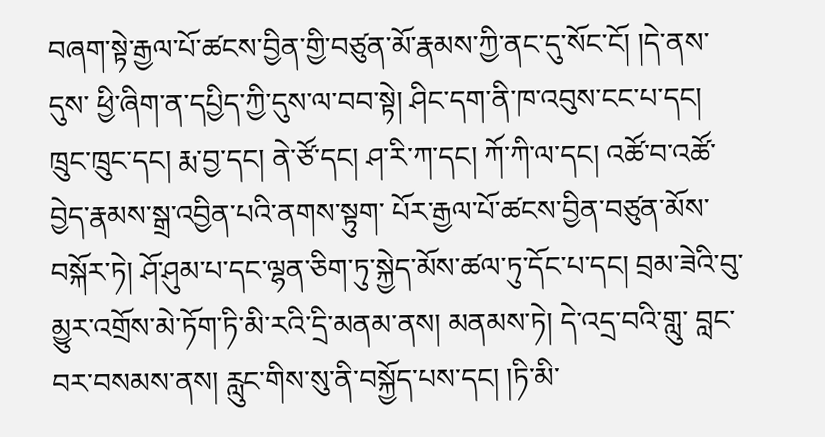བཞག་སྟེ་རྒྱལ་པོ་ཚངས་བྱིན་གྱི་བཙུན་མོ་རྣམས་ཀྱི་ནང་དུ་སོང་ངོ། །དེ་ནས་དུས་ ཕྱི་ཞིག་ན་དཔྱིད་ཀྱི་དུས་ལ་བབ་སྟེ། ཤིང་དག་ནི་ཁ་འབུས་ངང་པ་དང། ཁྲུང་ཁྲུང་དང། རྨ་བྱ་དང། ནེ་ཙོ་དང། ཤ་རི་ཀ་དང། ཀོ་ཀི་ལ་དང། འཚོ་བ་འཚོ་བྱེད་རྣམས་སྒྲ་འབྱིན་པའི་ནགས་སྟུག་ པོར་རྒྱལ་པོ་ཚངས་བྱིན་བཙུན་མོས་བསྐོར་ཏེ། ཤོ་ཤུམ་པ་དང་ལྷན་ཅིག་ཏུ་སྐྱེད་མོས་ཚལ་ཏུ་དོང་པ་དང། བྲམ་ཟེའི་བུ་མྱུར་འགྲོས་མེ་ཏོག་ཏི་མི་རའི་དྲི་མནམ་ནས། མནམས་ཏེ། དེ་འདྲ་བའི་གླུ་ བླང་བར་བསམས་ནས། རླུང་གིས་སུ་ནི་བསྐྱོད་པས་དང། །ཏི་མི་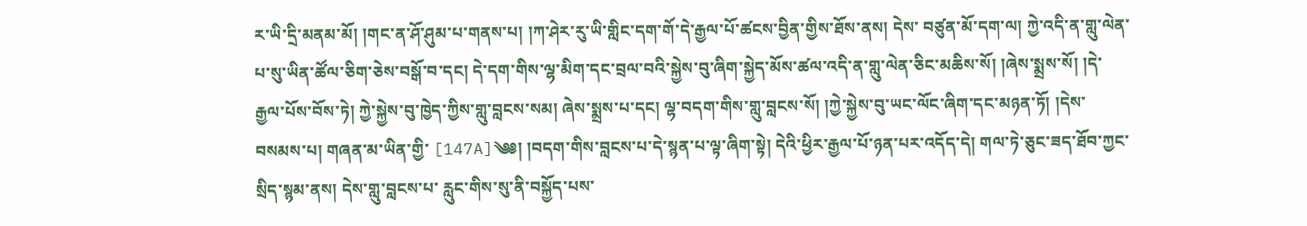ར་ཡི་དྲི་མནམ་མོ། །གང་ན་ཤོ་ཤུམ་པ་གནས་པ། །ཀ་ཤེར་རུ་ཡི་གླིང་དག་གོ་དེ་རྒྱལ་པོ་ཚངས་བྱིན་གྱིས་ཐོས་ནས། དེས་ བཙུན་མོ་དག་ལ། ཀྱེ་འདི་ན་གླུ་ལེན་པ་སུ་ཡིན་ཚོལ་ཅིག་ཅེས་བསྒོ་བ་དང། དེ་དག་གིས་ལྷ་མིག་དང་བྲལ་བའི་སྐྱེས་བུ་ཞིག་སྐྱེད་མོས་ཚལ་འདི་ན་གླུ་ལེན་ཅིང་མཆིས་སོ། །ཞེས་སྨྲས་སོ། །དེ་ རྒྱལ་པོས་བོས་ཏེ། ཀྱེ་སྐྱེས་བུ་ཁྱེད་ཀྱིས་གླུ་བླངས་སམ། ཞེས་སྨྲས་པ་དང། ལྷ་བདག་གིས་གླུ་བླངས་སོ། །ཀྱེ་སྐྱེས་བུ་ཡང་ལོང་ཞིག་དང་མཉན་ཏོ། །དེས་བསམས་པ། གཞན་མ་ཡིན་གྱི་ [147A]༄༅། །བདག་གིས་བླངས་པ་དེ་སྙན་པ་ལྟ་ཞིག་སྟེ། དེའི་ཕྱིར་རྒྱལ་པོ་ཉན་པར་འདོད་དེ། གལ་ཏེ་ཅུང་ཟད་ཐོབ་ཀྱང་སྲིད་སྙམ་ནས། དེས་གླུ་བླངས་པ་ རླུང་གིས་སུ་ནི་བསྐྱོད་པས་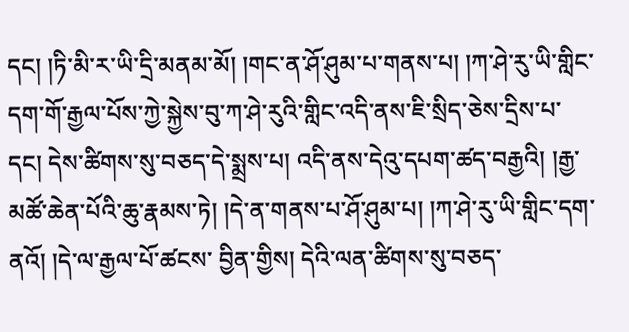དང། །ཏི་མི་ར་ཡི་དྲི་མནམ་མོ། །གང་ན་ཤོ་ཤུམ་པ་གནས་པ། །ཀ་ཤེ་རུ་ཡི་གླིང་དག་གོ་རྒྱལ་པོས་ཀྱེ་སྐྱེས་བུ་ཀ་ཤེ་རུའི་གླིང་འདི་ནས་ཇི་སྲིད་ཅེས་དྲིས་པ་ དང། དེས་ཚིགས་སུ་བཅད་དེ་སྨྲས་པ། འདི་ནས་དེའུ་དཔག་ཚད་བརྒྱའི། །རྒྱ་མཚོ་ཆེན་པོའི་ཆུ་རྣམས་ཏེ། །དེ་ན་གནས་པ་ཤོ་ཤུམ་པ། །ཀ་ཤེ་རུ་ཡི་གླིང་དག་ནའོ། །དེ་ལ་རྒྱལ་པོ་ཚངས་ བྱིན་གྱིས། དེའི་ལན་ཚིགས་སུ་བཅད་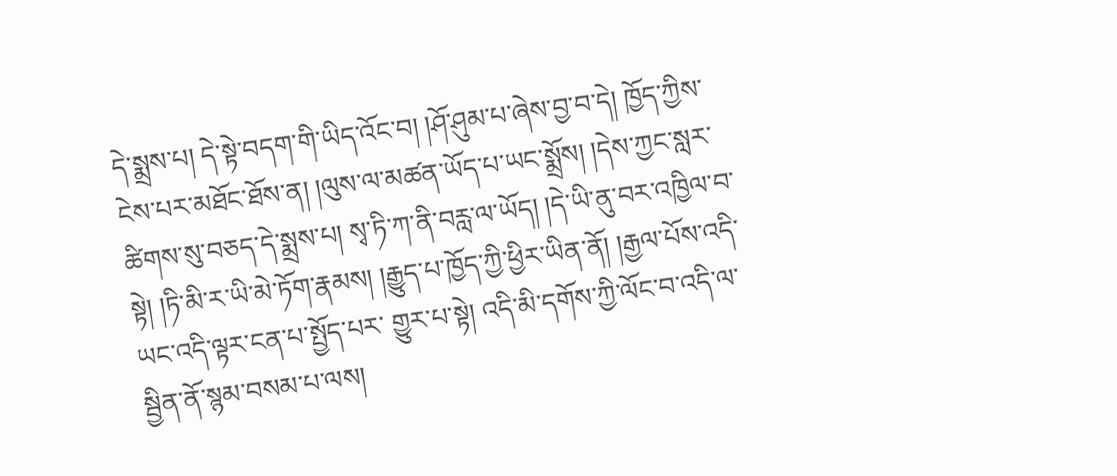དེ་སྨྲས་པ། དེ་སྟེ་བདག་གི་ཡིད་འོང་བ། །ཤོ་ཤུམ་པ་ཞེས་བྱ་བ་དེ། ཁྱོད་ཀྱིས་ངེས་པར་མཐོང་ཐོས་ན། །ལུས་ལ་མཚན་ཡོད་པ་ཡང་སྨྲོས། །དེས་ཀྱང་སླར་ ཚིགས་སུ་བཅད་དེ་སྨྲས་པ། སྭ་ཏི་ཀ་ནི་བརླ་ལ་ཡོད། །དེ་ཡི་ནུ་བར་འཁྱིལ་བ་སྟེ། །ཏི་མི་ར་ཡི་མེ་ཏོག་རྣམས། །རྒྱུད་པ་ཁྱོད་ཀྱི་ཕྱིར་ཡིན་ནོ། །རྒྱལ་པོས་འདི་ཡང་འདི་ལྟར་ངན་པ་སྤྱོད་པར་ གྱུར་པ་སྟེ། འདི་མི་དགོས་ཀྱི་ལོང་བ་འདི་ལ་སྦྱིན་ནོ་སྙམ་བསམ་པ་ལས།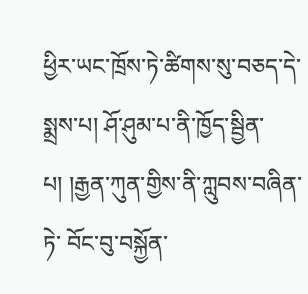ཕྱིར་ཡང་ཁྲོས་ཏེ་ཚིགས་སུ་བཅད་དེ་སྨྲས་པ། ཤོ་ཤུམ་པ་ནི་ཁྱོད་སྦྱིན་པ། །རྒྱན་ཀུན་གྱིས་ནི་ཀླུབས་བཞིན་ཏེ་ བོང་བུ་བསྐྱོན་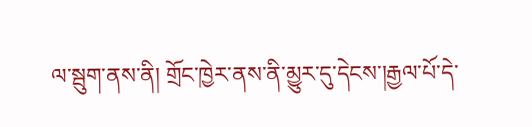ལ་སྦུག་ནས་ནི། གྲོང་ཁྱེར་ནས་ནི་མྱུར་དུ་དེངས་།རྒྱལ་པོ་དེ་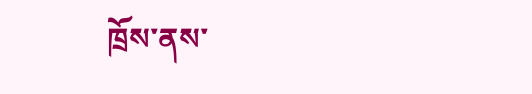ཁྲོས་ནས་